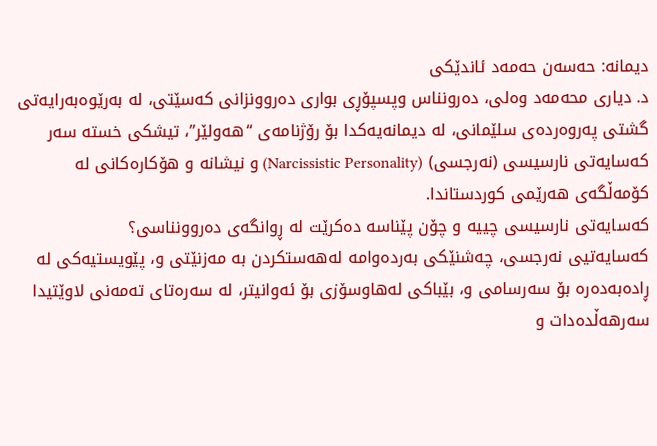دیمانە: حەسەن حەمەد ئاندێکی
د. دیاری محەمەد وەلی، دەرونناس وپسپۆڕی بواری دەروونزانی کەسێتی، لە بەرێوەبەرایەتی گشتی پەروەردەی سلێمانی، لە دیمانەیەکدا بۆ رۆژنامەی “هەولێر”، تیشکی خستە سەر کەسایەتی نارسیسی (نەرجسی) (Narcissistic Personality) و نیشانە و هۆکارەکانی لە کۆمەڵگەی هەرێمی کوردستاندا.
کەسایەتی نارسیسی چییە و چۆن پێناسە دەکرێت لە ڕوانگەی دەروونناسی؟
کەسایەتیی نەرجسی، چەشنێکی بەردەوامە لەهەستکردن بە مەزنێتی و، پێویستیەکی لە ڕادەبەدەرە بۆ سەرسامی و، بێباکی لەهاوسۆزی بۆ ئەوانیتر، لە سەرەتای تەمەنی لاوێتیدا سەرهەڵدەدات و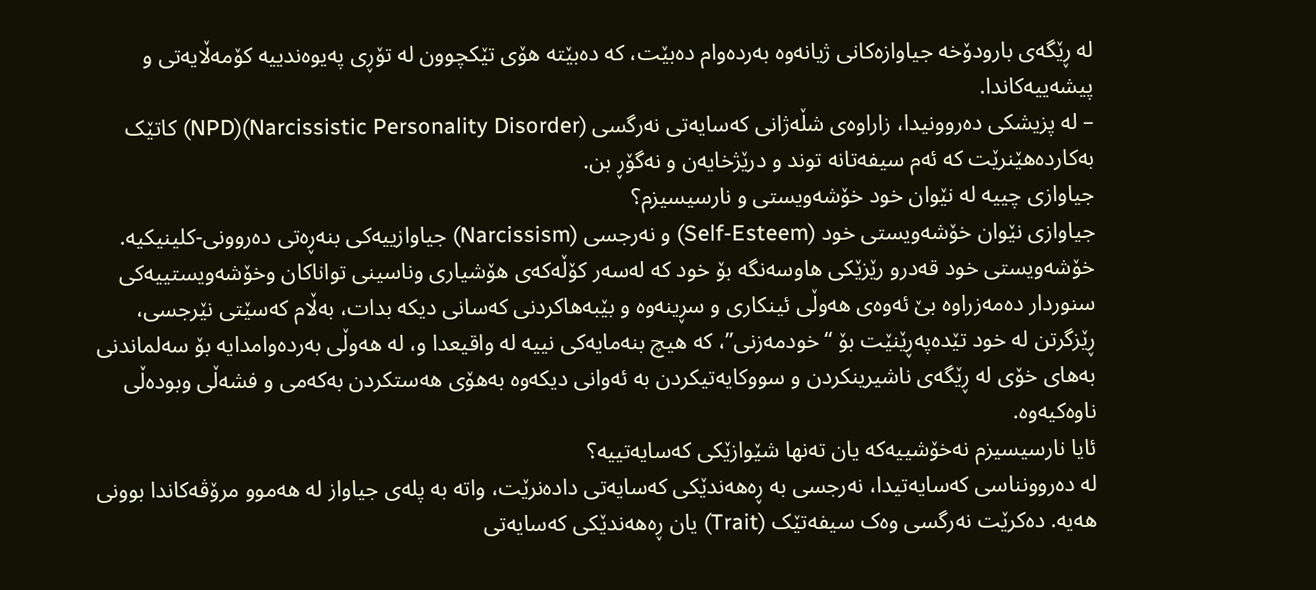لە ڕێگەی بارودۆخە جیاوازەکانی ژیانەوە بەردەوام دەبێت، کە دەبێتە هۆی تێکچوون لە تۆڕی پەیوەندییە کۆمەڵایەتی و پیشەییەکاندا.
– لە پزیشکی دەروونیدا، زاراوەی شڵەژانی کەسایەتی نەرگسی (Narcissistic Personality Disorder)(NPD) کاتێک بەکاردەهێنرێت کە ئەم سیفەتانە توند و درێژخایەن و نەگۆڕ بن.
جیاوازی چییە لە نێوان خود خۆشەویستی و نارسیسیزم؟
جیاوازی نێوان خۆشەویستی خود (Self-Esteem) و نەرجسی (Narcissism) جیاوازییەکی بنەڕەتی دەروونی-کلینیکیە. خۆشەویستی خود قەدرو رێزێکی هاوسەنگە بۆ خود کە لەسەر کۆڵەکەی هۆشیاری وناسینی تواناکان وخۆشەویستییەکی سنوردار دەمەزراوە بێ ئەوەی هەوڵی ئینکاری و سڕینەوە و بێبەهاکردنی کەسانی دیکە بدات، بەڵام کەسێتی نێرجسی، ڕێزگرتن لە خود تێدەپەڕێنێت بۆ “خودمەزنی”، کە هیچ بنەمایەکی نییە لە واقیعدا و، لە هەوڵی بەردەوامدایە بۆ سەلماندنی بەهای خۆی لە ڕێگەی ناشیرینکردن و سووکایەتیکردن بە ئەوانی دیکەوە بەهۆی هەستکردن بەکەمی و فشەڵی وبودەڵی ناوەکیەوە.
ئایا نارسیسیزم نەخۆشییەکە یان تەنها شێوازێکی کەسایەتییە؟
لە دەروونناسی کەسایەتیدا، نەرجسی بە ڕەهەندێکی کەسایەتی دادەنرێت، واتە بە پلەی جیاواز لە هەموو مرۆڤەکاندا بوونی هەیە. دەکرێت نەرگسی وەک سیفەتێک (Trait) یان ڕەهەندێکی کەسایەتی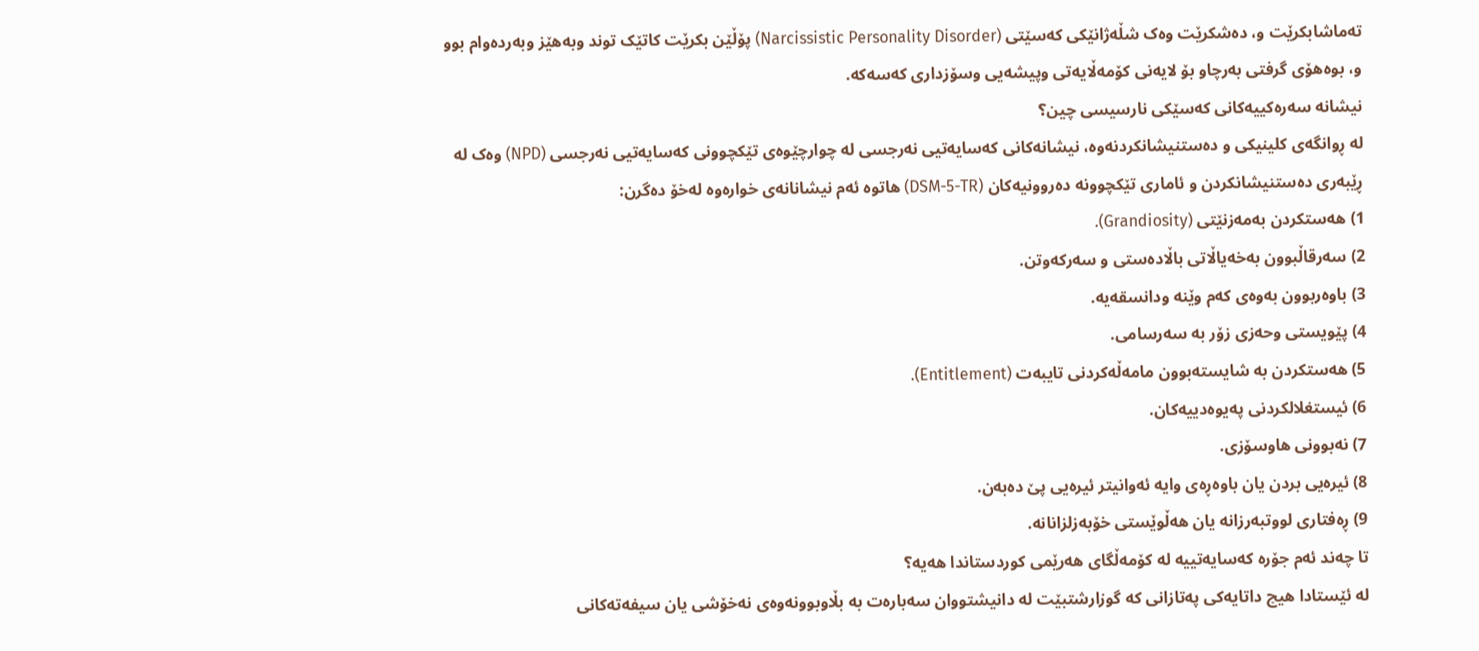تەماشابکرێت و، دەشکرێت وەک شڵەژانێکی کەسێتی (Narcissistic Personality Disorder) پۆڵێن بکرێت کاتێک توند وبەهێز وبەردەوام بوو و، بوەهۆی گرفتی بەرچاو بۆ لایەنی کۆمەڵایەتی وپیشەیی وسۆزداری کەسەکە.
نیشانە سەرەکییەکانی کەسێکی نارسیسی چین؟
لە ڕوانگەی کلینیکی و دەستنیشانکردنەوە، نیشانەکانی کەسایەتیی نەرجسی لە چوارچێوەی تێکچوونی کەسایەتیی نەرجسی (NPD) وەک لە ڕێبەری دەستنیشانکردن و ئاماری تێکچوونە دەروونیەکان (DSM-5-TR) هاتوە ئەم نیشانانەی خوارەوە لەخۆ دەگرن:
1) هەستکردن بەمەزنێتی (Grandiosity).
2) سەرقاڵبوون بەخەیاڵاتی باڵادەستی و سەرکەوتن.
3) باوەربوون بەوەی کەم وێنە ودانسقەیە.
4) پێویستی وحەزی زۆر بە سەرسامی.
5) هەستکردن بە شایستەبوون مامەڵەکردنی تایبەت (Entitlement).
6) ئیستغلالکردنی پەیوەدییەکان.
7) نەبوونی هاوسۆزی.
8) ئیرەیی بردن یان باوەڕەی وایە ئەوانیتر ئیرەیی پێ دەبەن.
9) ڕەفتاری لووتبەرزانە یان هەڵوێستی خۆبەزلزانانە.
تا چەند ئەم جۆرە کەسایەتییە لە کۆمەڵگای هەرێمی کوردستاندا هەیە؟
لە ئێستادا هیچ داتایەکی پەتازانی کە گوزارشتبێت لە دانیشتووان سەبارەت بە بڵاوبوونەوەی نەخۆشی یان سیفەتەکانی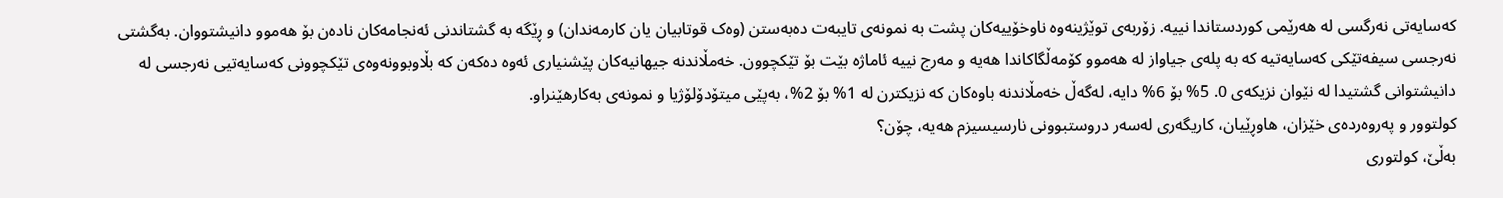کەسایەتی نەرگسی لە هەرێمی کوردستاندا نییە. زۆربەی توێژینەوە ناوخۆییەکان پشت بە نمونەی تایبەت دەبەستن (وەک قوتابیان یان کارمەندان) و ڕێگە بە گشتاندنی ئەنجامەکان نادەن بۆ هەموو دانیشتووان. بەگشتی نەرجسی سیفەتێکی کەسایەتیە کە بە پلەی جیاواز لە هەموو کۆمەڵگاکاندا هەیە و مەرج نییە ئاماژە بێت بۆ تێکچوون. خەمڵاندنە جیهانیەکان پێشنیاری ئەوە دەکەن کە بڵاوبوونەوەی تێکچوونی کەسایەتیی نەرجسی لە دانیشتوانی گشتیدا لە نێوان نزیکەی 0. 5% بۆ 6% دایە، لەگەڵ خەمڵاندنە باوەکان کە نزیکترن لە 1% بۆ 2%، بەپێی میتۆدۆلۆژیا و نمونەی بەکارهێنراو.
کولتوور و پەروەردەی خێزان، هاوڕێیان، کاریگەری لەسەر دروستبوونی نارسیسیزم هەیە، چۆن؟
بەڵێ، کولتوری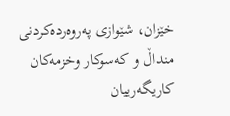خێزان، شێوازی پەروەردەکردنی منداڵ و کەسوکار وخزمەکان کاریگەرییان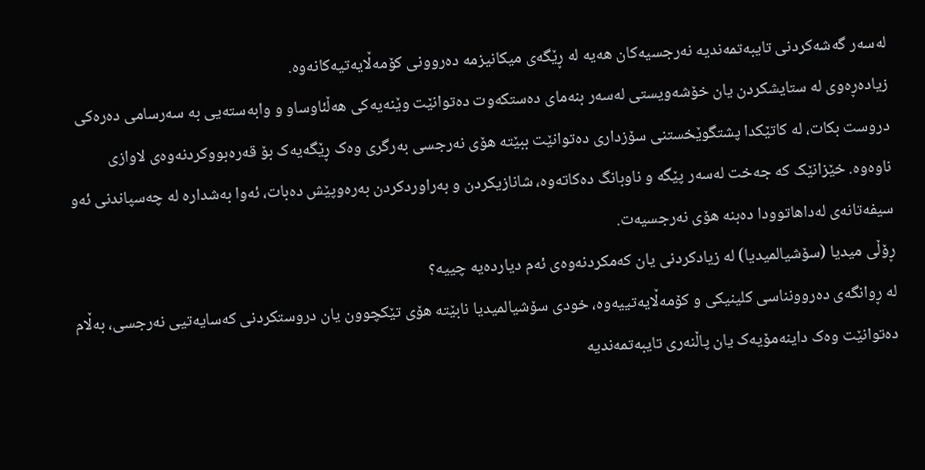لەسەر گەشەکردنی تایبەتمەندیە نەرجسیەکان هەیە لە ڕێگەی میکانیزمە دەروونی کۆمەڵایەتیەکانەوە.
زیادەڕەوی لە ستایشکردن یان خۆشەویستی لەسەر بنەمای دەستکەوت دەتوانێت وێنەیەکی هەڵئاوساو و وابەستەیی بە سەرسامی دەرەکی دروست بکات، لە کاتێکدا پشتگوێخستنی سۆزداری دەتوانێت ببێتە هۆی نەرجسی بەرگری وەک ڕێگەیەک بۆ قەرەبووکردنەوەی لاوازی ناوەوە. خێزانێک کە جەخت لەسەر پێگە و ناوبانگ دەکاتەوە، شانازیکردن و بەراوردکردن بەرەوپێش دەبات، ئەوا بەشدارە لە چەسپاندنی ئەو سیفەتانەی لەداهاتوودا دەبنە هۆی نەرجسیەت.
ڕۆڵی میدیا (سۆشیالمیدیا) لە زیادکردنی یان کەمکردنەوەی ئەم دیاردەیە چییە؟
لە ڕوانگەی دەروونناسی کلینیکی و کۆمەڵایەتییەوە، خودی سۆشیالمیدیا نابێتە هۆی تێکچوون یان دروستکردنی کەسایەتیی نەرجسی، بەڵام دەتوانێت وەک داینەمۆیەک یان پاڵنەری تایبەتمەندیە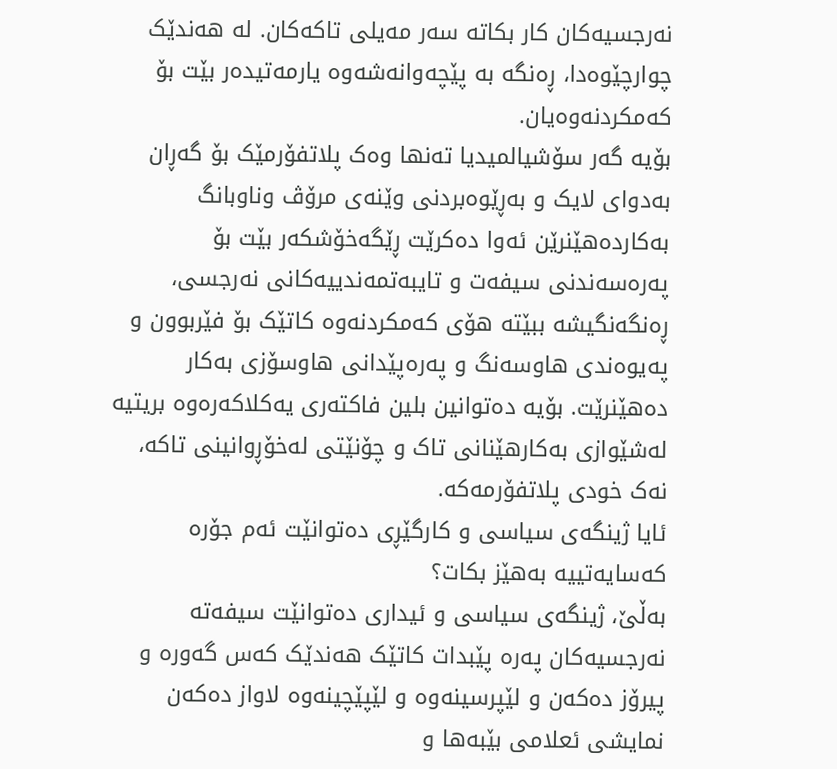نەرجسیەکان کار بکاتە سەر مەیلی تاکەکان. لە هەندێک چوارچێوەدا، ڕەنگە بە پێچەوانەشەوە یارمەتیدەر بێت بۆ کەمکردنەوەیان.
بۆیە گەر سۆشیالمیدیا تەنها وەک پلاتفۆرمێک بۆ گەڕان بەدوای لایک و بەڕێوەبردنی وێنەی مرۆڤ وناوبانگ بەکاردەهێنرێن ئەوا دەکرێت ڕێگەخۆشکەر بێت بۆ پەرەسەندنی سیفەت و تایبەتمەندییەکانی نەرجسی، ڕەنگەنگیشە ببێتە هۆی کەمکردنەوە کاتێک بۆ فێربوون و پەیوەندی هاوسەنگ و پەرەپێدانی هاوسۆزی بەکار دەهێنرێت. بۆیە دەتوانین بلین فاکتەری یەکلاکەرەوە بریتیە لەشێوازی بەکارهێنانی تاک و چۆنێتی لەخۆڕوانینی تاکە، نەک خودی پلاتفۆرمەکە.
ئایا ژینگەی سیاسی و کارگێڕی دەتوانێت ئەم جۆرە کەسایەتییە بەهێز بکات؟
بەڵێ، ژینگەی سیاسی و ئیداری دەتوانێت سیفەتە نەرجسیەکان پەرە پێبدات کاتێک هەندێک کەس گەورە و پیرۆز دەکەن و لێپرسینەوە و لێپێچینەوە لاواز دەکەن نمایشی ئعلامی بێبەها و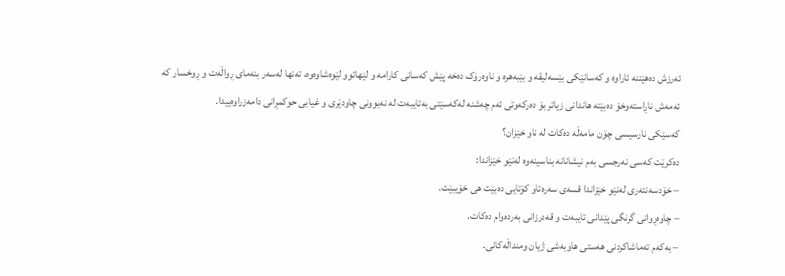ئەرزش دەهێننە ئاراوە و کەسانێکی بێسەلیقە و بێبەهرە و ناوەرۆک دەخە پێش کەسانی کارامە و لێهاتوو لێوەشاوەوە، تەنها لەسەر بنەمای ڕواڵەت و ڕوخسار کە ئەمەش ناڕاستەوخۆ دەبێتە هاندانی زیاتر بۆ دەرکەوتی ئەم چەشنە لەکەسێتی بەتایبەت لە نەبوونی چاودێری و غیابی حوکمڕانی دامەزراوەییدا.
کەسێکی نارسیسی چۆن مامەڵە دەکات لە ناو خێزان؟
دەکرێت کەسی نەرجسی بەم نیشانانە بناسینەوە لەنێو خێزاندا:
– خۆدسەنتەری لەنێو خێزاندا قسەی سەرەتاو کۆتایی دەبێت هی خۆیبێت.
– چاوەڕوانی گرنگی پێدانی تایبەت و قەدرزانی بەردەوام دەکات.
– بەکەم تەماشاکردنی هەستی هاوبەشی ژیان ومنداڵەکانی.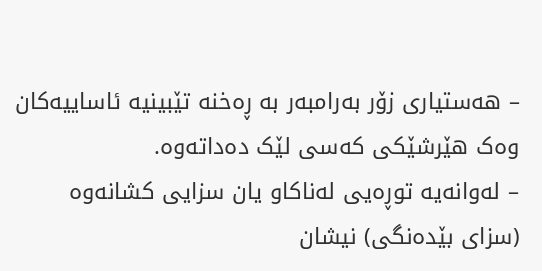– هەستیاری زۆر بەرامبەر بە ڕەخنە تێبینیە ئاساییەکان وەک هێرشێکی کەسی لێک دەداتەوە.
– لەوانەیە توڕەیی لەناکاو یان سزایی کشانەوە (سزای بێدەنگی) نیشان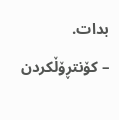بدات.
– کۆنتڕۆڵکردن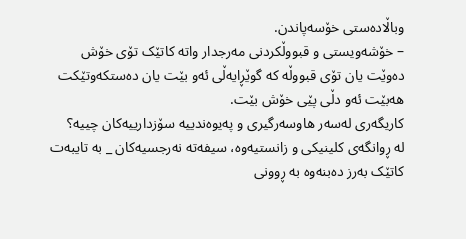وباڵادەستی خۆسەپاندن.
– خۆشەویستی و قبووڵکردنی مەرجدار واتە کاتێک تۆی خۆش دەوێت یان تۆی قبووڵە کە گوێڕایەڵی ئەو بێت یان دەستکەوتێکت هەبێت ئەو دڵی پێی خۆش بێت.
کاریگەری لەسەر هاوسەرگیری و پەیوەندییە سۆزدارییەکان چییە؟
لە ڕوانگەی کلینیکی و زانستیەوە، سیفەتە نەرجسیەکان _ بە تایبەت کاتێک بەرز دەبنەوە بە ڕوونی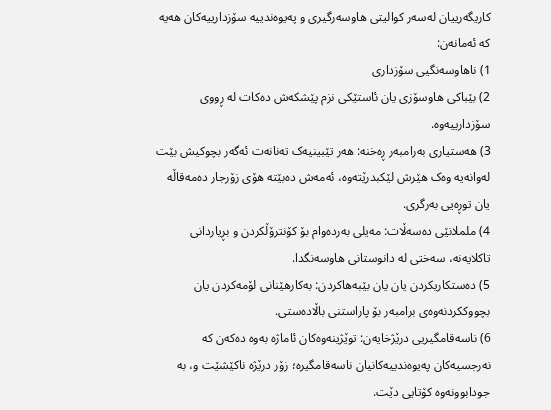کاریگەرییان لەسەر کوالیتی هاوسەرگیری و پەیوەندییە سۆزدارییەکان هەیە کە ئەمانەن:
1) ناهاوسەنگیی سۆزداری
2) بێباکی هاوسۆزی یان ئاستێکی نزم پێشکەش دەکات لە ڕووی سۆزدارییەوە.
3) هەستیاری بەرامبەر ڕەخنە: هەر تێبینیەک تەنانەت ئەگەر بچوکیش بێت لەوانەیە وەک هێرش لێکبدرێتەوە، ئەمەش دەبێتە هۆی زۆرجار دەمەقاڵە یان توڕەیی بەرگری.
4) ململانێی دەسەڵات: مەیلی بەردەوام بۆ کۆنترۆڵکردن و بڕیاردانی تاکلایەنە، سەختی لە دانوستانی هاوسەنگدا.
5) دەستکاریکردن یان یان بێبەهاکردن: بەکارهێنانی لۆمەکردن یان بچووککردنەوەی برامبەر بۆ پاراستنی باڵادەستی.
6) ناسەقامگیریی درێژخایەن: توێژینەوەکان ئاماژە بەوە دەکەن کە نەرجسیەکان پەیوەندییەکانیان ناسەقامگیرە؛ زۆر درێژە ناکێشێت و، بە جودابوونەوە کۆتایی دێت.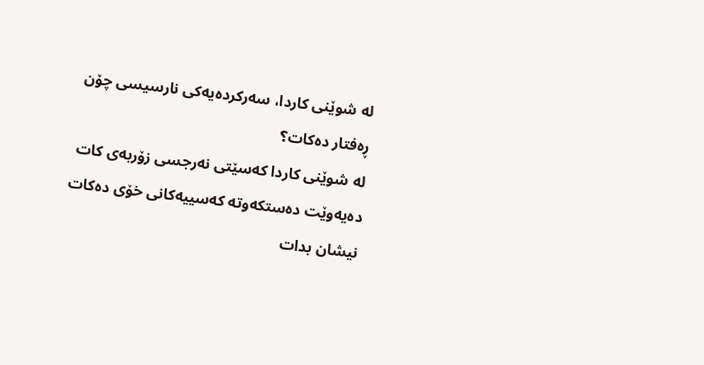لە شوێنی کاردا، سەرکردەیەکی نارسیسی چۆن ڕەفتار دەکات؟
لە شوێنی کاردا کەسێتی نەرجسی زۆربەی کات دەیەوێت دەستکەوتە کەسییەکانی خۆی دەکات نیشان بدات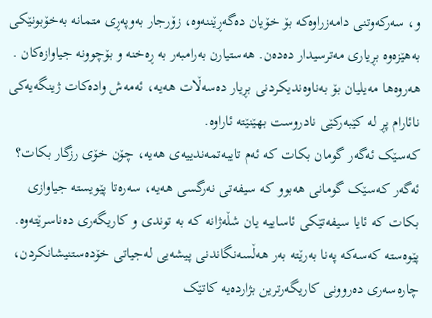و، سەرکەوتنی دامەزراوەکە بۆ خۆیان دەگەڕێننەوە، زۆرجار بەوپەڕی متمانە بەخۆبونێکی بەهێزەوە بڕیاری مەترسیدار دەدەن. هەستیارن بەرامبەر بە ڕەخنە و بۆچوونە جیاوازەکان . هەروەها مەیلیان بۆ بەناوەندیکردنی بڕیار دەسەڵات هەیە، ئەمەش وادەکات ژینگەیەکی نائارام پڕ لە کێبەرکێی نادروست بهێنێتە ئاراوە.
کەسێک ئەگەر گومان بکات کە ئەم تایبەتمەندییەی هەیە، چۆن خۆی رزگار بکات؟
ئەگەر کەسێک گومانی هەبوو کە سیفەتی نەرگسی هەیە، سەرەتا پێویستە جیاوازی بکات کە ئایا سیفەتێکی ئاساییە یان شڵەژانە کە بە توندی و کاریگەری دەناسرێتەوە. پێوەستە کەسەکە پەنا بەرێتە بەر هەڵسەنگاندنی پیشەیی لەجیاتی خۆدەستنیشانکردن، چارەسەری دەروونی کاریگەرترین بژاردەیە کاتێک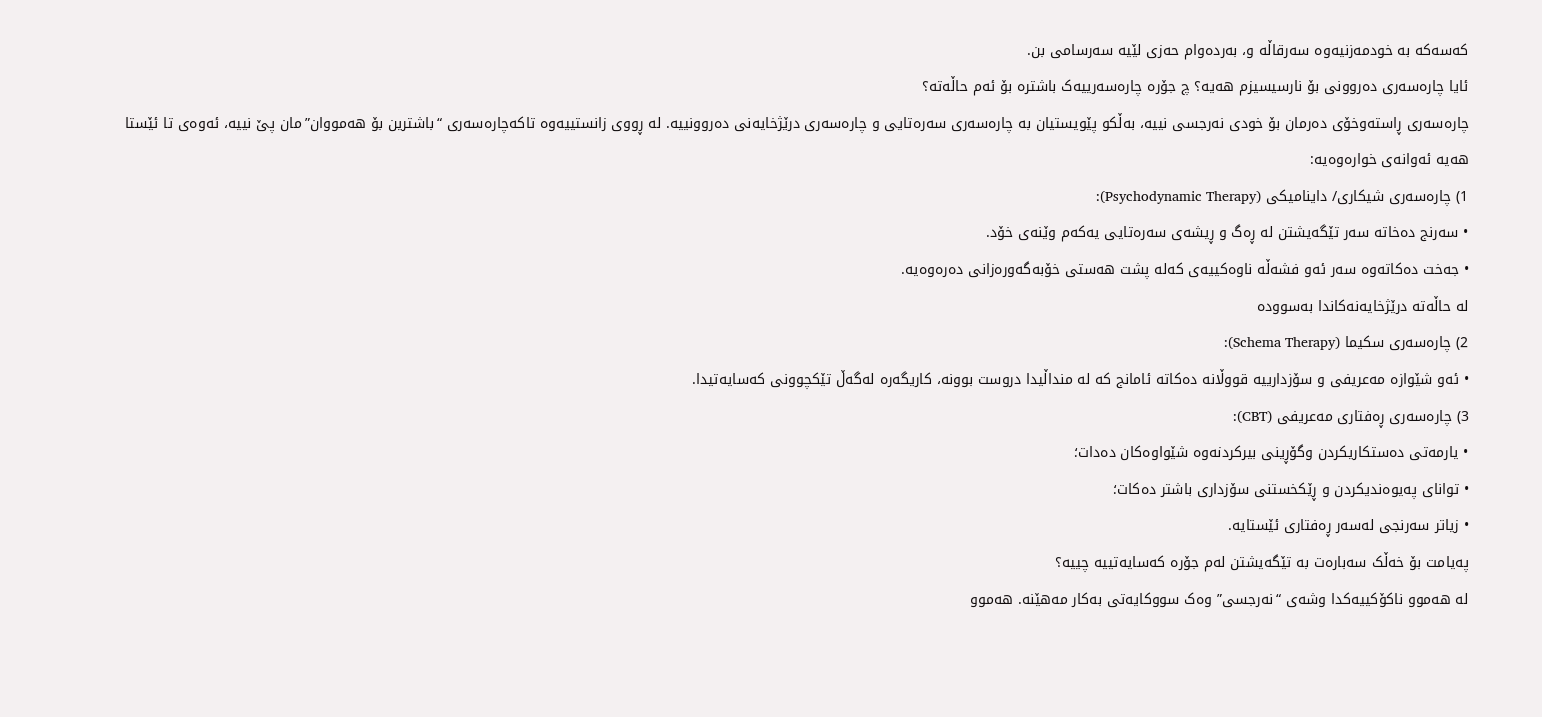کەسەکە بە خودمەزنیەوە سەرقاڵە و، بەردەوام حەزی لێیە سەرسامی بن.
ئایا چارەسەری دەروونی بۆ نارسیسیزم هەیە؟ چ جۆرە چارەسەرییەک باشترە بۆ ئەم حاڵەتە؟
چارەسەری ڕاستەوخۆی دەرمان بۆ خودی نەرجسی نییە، بەڵکو پێویستیان بە چارەسەری سەرەتایی و چارەسەری درێژخایەنی دەروونییە. لە ڕووی زانستییەوە تاکەچارەسەری “باشترین بۆ هەمووان”مان پێ نییە، ئەوەی تا ئێستا هەیە ئەوانەی خوارەوەیە:
1) چارەسەری شیکاری/ داینامیکی (Psychodynamic Therapy):
• سەرنج دەخاتە سەر تێگەیشتن لە ڕەگ و ڕیشەی سەرەتایی یەکەم وێنەی خۆد.
• جەخت دەکاتەوە سەر ئەو فشەڵە ناوەکییەی کەلە پشت هەستی خۆبەگەورەزانی دەرەوەیە.
لە حاڵەتە درێژخایەنەکاندا بەسوودە
2) چارەسەری سکیما (Schema Therapy):
• ئەو شێوازە مەعریفی و سۆزدارییە قووڵانە دەکاتە ئامانج کە لە منداڵیدا دروست بوونە، کاریگەرە لەگەڵ تێکچوونی کەسایەتیدا.
3) چارەسەری ڕەفتاری مەعریفی (CBT):
• یارمەتی دەستکاریکردن وگۆڕینی بیرکردنەوە شێواوەکان دەدات؛
• توانای پەیوەندیکردن و ڕێکخستنی سۆزداری باشتر دەکات؛
• زیاتر سەرنجی لەسەر ڕەفتاری ئێستایە.
پەیامت بۆ خەڵک سەبارەت بە تێگەیشتن لەم جۆرە کەسایەتییە چییە؟
لە هەموو ناکۆکییەکدا وشەی “نەرجسی” وەک سووکایەتی بەکار مەهێنە. هەموو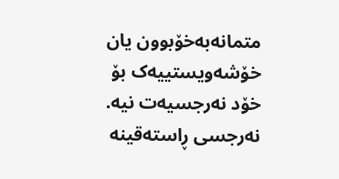متمانەبەخۆبوون یان خۆشەویستییەک بۆ خۆد نەرجسیەت نیە. نەرجسی ڕاستەقینە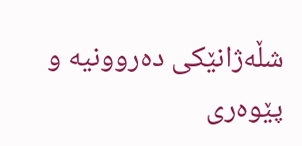شڵەژانێکی دەروونیە و پێوەری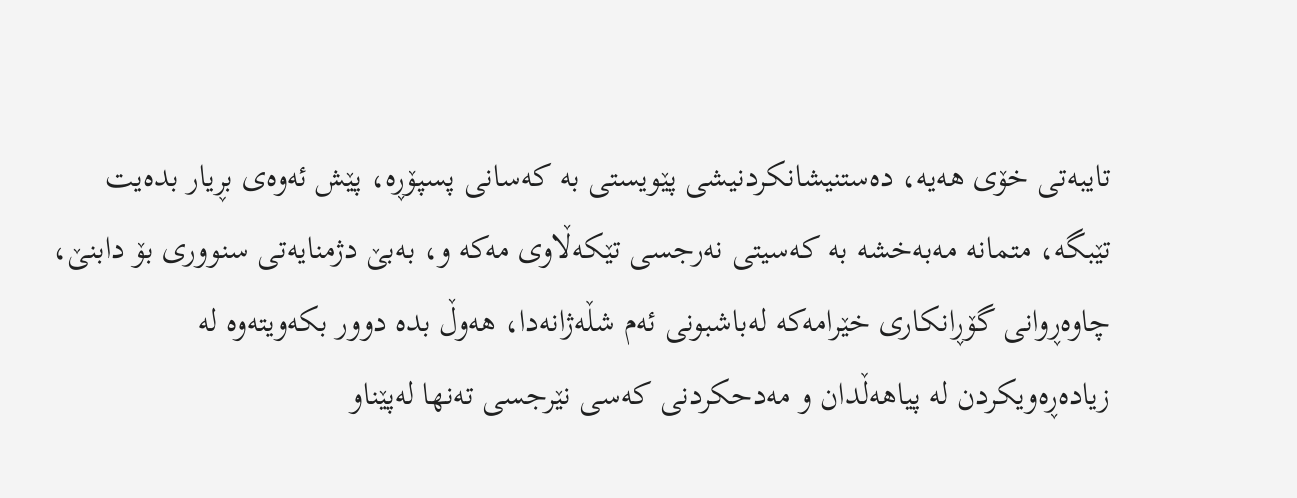تایبەتی خۆی هەیە، دەستنیشانکردنیشی پێویستی بە کەسانی پسپۆڕە، پێش ئەوەی بڕیار بدەیت تێبگە، متمانە مەبەخشە بە کەسیتی نەرجسی تێکەڵاوی مەکە و، بەبێ دژمنایەتی سنووری بۆ دابنێ، چاوەڕوانی گۆڕانکاری خێرامەکە لەباشبونی ئەم شڵەژانەدا، هەوڵ بدە دوور بکەویتەوە لە زیادەڕەویکردن لە پیاهەڵدان و مەدحکردنی کەسی نێرجسی تەنها لەپێناو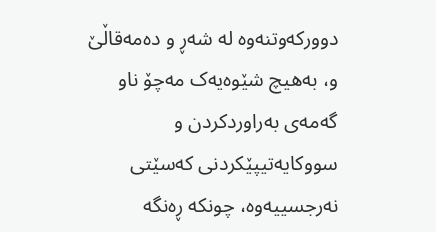دوورکەوتنەوە لە شەڕ و دەمەقاڵێ و، بەهیچ شێوەیەک مەچۆ ناو گەمەی بەراوردکردن و سووکایەتیپێکردنی کەسێتی نەرجسییەوە، چونکە ڕەنگە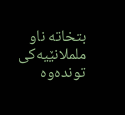بتخاتە ناو ململانێیەکی توندەوە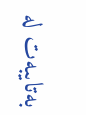بەتایبەت لە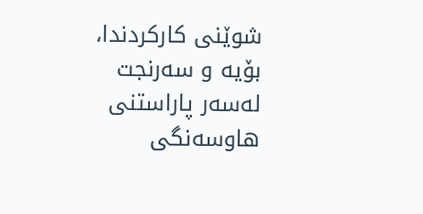شوێنی کارکردندا، بۆیە و سەرنجت لەسەر پاراستنی هاوسەنگی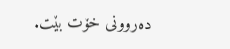دەروونی خۆت بێت.